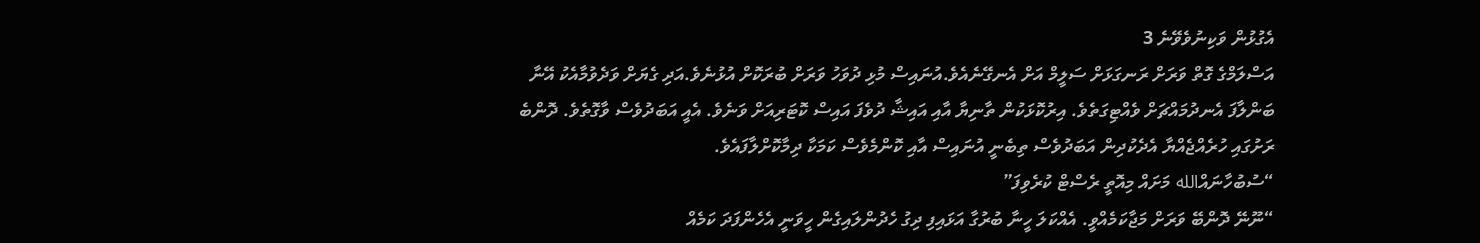އެގުޅުން ވަކިނުވެވޭނެ 3
އަސްލަމްގެ ގޮތް ވަރަށް ރަނގަޅަށް ސަލީމް އަށް އެނގޭނެއެވެ.އުނައިސް މުޅި ދުވަހު ވަރަށް ބުރަކޮށް އުޅުނެވެ.އަދި ގެޔަށް ވަދެވުމާއެކު އޭނާ ބަންލާފަ އެނދުމައްޗަށް ވެއްޓިގަތެވެ. އިރުކޮޅަކުން ތާނިޔާ އާއި އައިޝާ ދުވެފަ އައިސް ކޮޓަރިއަށް ވަނެވެ. އެއީ އަބަދުވެސް ވާގޮތެވެ. ދޮންބެ ރަށުގައި ހުރެއްޖެއްޔާ އެދެކުދިން އަބަދުވެސް ތިބެނީ އުނައިސް އާއި ކޮންމެވެސް ކަމަކާ ދިމާކޮށްލާފައެވެ.
“ސުބުހާނައްالله މަށައް މިއޮތީ ރެސްޓް ކުރެވިފަ”
“ނޫނޭ ދޮންބޭ ވަރަށް މަޖާކަމެއްވީ. އެއްކަލަ ހީނާ ބުރުގާ އަޅައިފި ދިގު ހެދުންލައިގެން ހީވަނީ އެހެންފަދަ ކަމެއް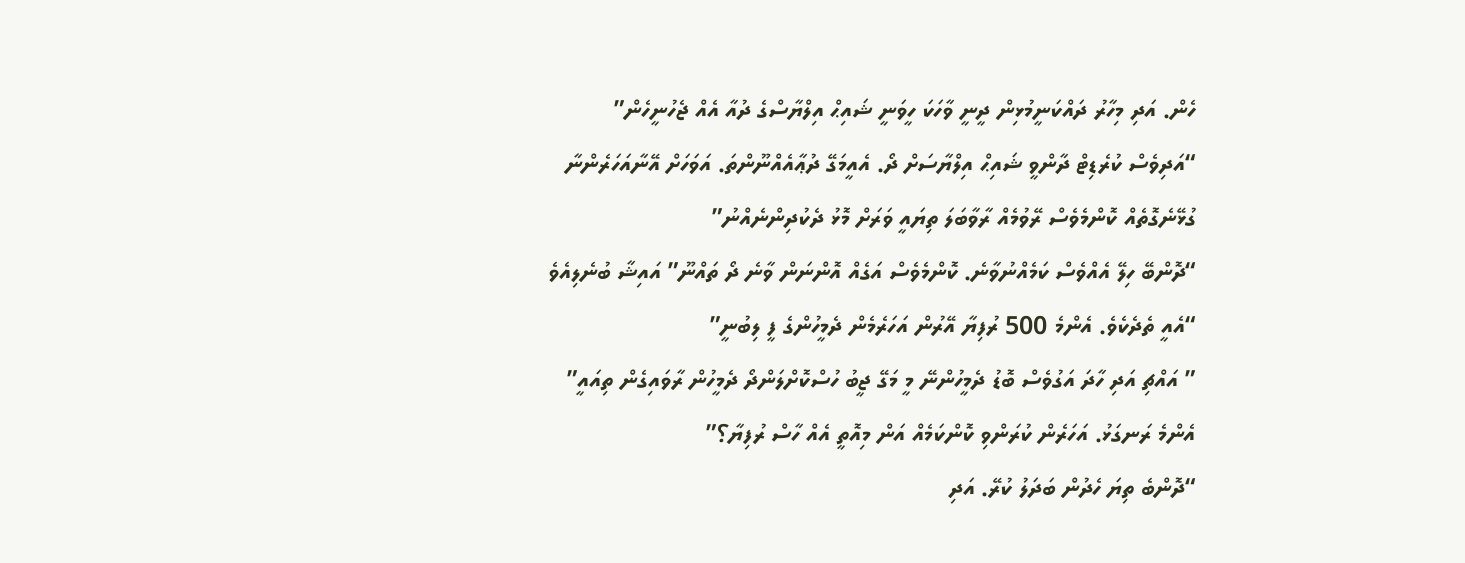ހެން. އަދި މިހާރު ދައްކަނީމުޅިން ދީނީ ވާހަކަ ހީވަނީ ޝައިޙް އިލްޔާސްގެ ދުއާ އެއް ޖެހުނީހެން”
“އަދިވެސް ކުރެޑިޓް ދާންވީ ޝައިޙް އިލްޔާސަށް ދޯ. އެއީމަގޭ ދުޢާއެއްނޫންތަ. އަވަހަށް އޭނާއަހަރެންނާ ގުޅޭނެގޮތެއް ކޮންމެވެސް ރޭވުމެއް ރާވާބަލަ ތިޔައީ ވަރަށް މޮޅު ދެކުދިންނެއްނު”
“ދޮންބޭ ހިލޭ އެއްވެސް ކަމެއްނުވާނެ. ކޮންމެވެސް އަގެއް އޮންނަން ވާނެ ދޯ ތައްނޫ” އައިޝާ ބުނެލިއެވެ
“އެއީ ތެދެކެވެ. އެންމެ 500 ރުފިޔާ އޭރުން އަހަރެމެން ދެމީހުންގެ ފީ ލިބުނީ”
” އައްޗި އަދި ހާދަ އަގުވެސް ބޮޑު ދެމީހުންނޭ މީ މަގޭ ޖީބު ހުސްކޮށްލަންދޯ ދެމީހުން ރާވައިގެން ތިއައީ” އެންމެ ރަނގަޅު. އަހަރެން ކުރަންވި ކޮންކަމެއް އަން މިއޮތީ އެއް ހާސް ރުފިޔާ؟”
“ދޮންބެ ތިޔަ ހެދުން ބަދަލު ކުރޭ. އަދި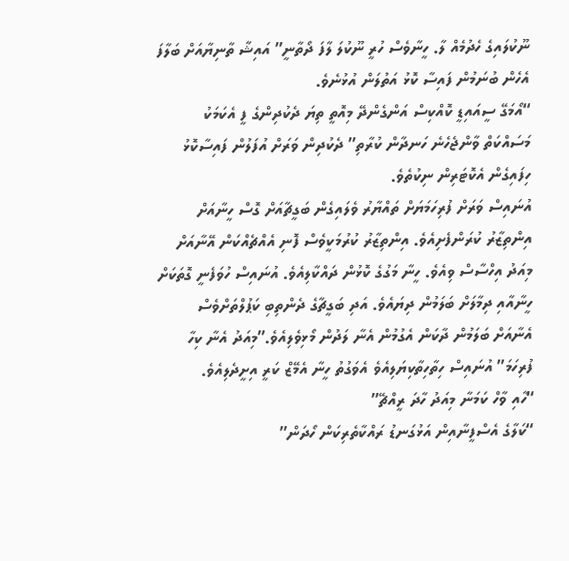ނޫކުލައިގެ ހެދުމެއް ލާ. ހީނާވެސް ހުރީ ނޫކުލަ ލާފަ ދޯތާނީ” އައިޝާ ތާނިޔާއަށް ބަލާފަ އެހެން ބުނަމުން ފައިސާ ކޮޅު އަތުލަން އުޅުނެވެ.
“އޯމަގޭ ސީއައިޑީ ކޮއްކިސް އަންގެންދޭ މިއޮތީ ތިޔަ ދެކުދިންގެ ފީ އެކަމަކު މަސައްކަތް ވާންޖެހެނެ ހަނދާން ކުރާތި” ދެކުދިން ވަރަށް އުފަލުން ފައިސާކޮޅު ހިފައިގެން އެކޮޓަރިން ނިކުތެވެ.
އުނައިސް ވަރަށް ފުރިހަމަޔަށް ތައްޔާރު ވެލައިގެން ބަގީޗާއަށް ގޮސް ހީނާއަށް އިންތިޒާރު ކުރަންފެށިއެވެ. އިންތިޒާރު ކުރުމަކީވެސް ފޮނި އެއްޗެއްކަން އޭނާއަށް މިއަދު އިހްސާސް ވިއެވެ. ހީނާ މަގުގެ ކޮޅުން ދައްކާލިއެވެ. އުނައިސް ހުވަފެނީ ގޮތަކަށް ހީނާއާއި ދިމާލަށް ބަލަމުން ދިޔައެވެ. އަދި ބަގީޗާގެ ދެންތިބި ކަޕުލްތަށްވެސް އެނާއަށް ބަލަމުން ދާކަން އެގުމުން އެނާ ލަދުން މޯޅިވެލިއެވެ.”މިއަދު އެނާ ކިހާ ފުރިހަމަ” އުނައިސް ހިތާހިތާކިޔަލިއެވެ އެވަގުތު ހީނާ އެމޭޒް ކަރީ އިށީދެލިއެވެ.
“ހާއި ވާހް ކަމަނާ މިއަދު ހާދަ ރީއްޗޭ”
“ކަލާގެ އެސްފީނާއިން އަޅުގަނޑު ރައްކާތެރިކަން ހޯދަން”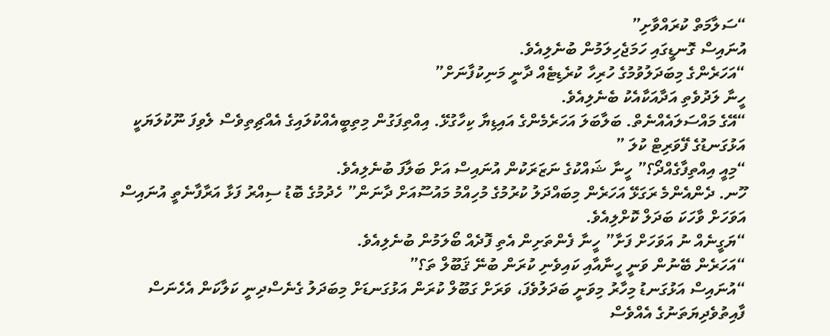“ސަލާމަތް ކުރައްވާށި”
އުނައިސް ގޮނޑީގައި ހަމަޖެހިލަމުން ބުނެލިއެވެ.
“އަހަރެންގެ މިބަދަލުވުމުގެ ހުރިހާ ކުރެޑިޓެއް ދާނީ މަނިކުފާނަށް”
ހީނާ ލަދުވެތި އަދާއަކާއެކު ބެނެލިއެވެ.
“އޭގެ މައްސަލައެއްނެތް. ބަލާބަލަ އަހަރެމެންގެ އައިޑިޔާ ކިހާގުޅޭ. އިއްތިފަގުން މިތިބީއެއްކުލައިގެ އެއްޗިތިވެސް ލެވިފަ ނޫކުލަޔަކީ އަޅުގަނޑުގެ ފޭވަރިޓް ކުލަ ”
“މިއީ އިއްތިފާގެއްދޯ؟” ހީނާ ޝައްކުގެ ނަޒަރަކުން އުނައިސް އަށް ބަލާފަ ބުނެލިއެވެ.
ހޫނ. ދެންއެންމެ ރަގަޅޭ އަހަރެން މިބައްދަލު ކުރުމުގެ މުހިއްމު މައުސޫއަށް ދާނަން” ހެދުމުގެ ބޮޑު ސިއްރު ފަޅާ އަރާފާނެތީ އުނައިސް އަވަހަށް ވާހަކަ ބަދަލް ކޮށްލިއެވެ.
“ޔަގީނެއް ނު އަވަހަށް ފަށާ” ހީނާ ފެންތަށިން އެތި ފޮދެއް ބޯލަމުން ބުނެލިއެވެ.
“އަހަރެން ބޭނުން ވަނީ ހީނާއާއި ކައިވެނި ކުރަން ބުނޭ ޤަބޫލް ތަ؟”
“އުނައިސް އަޅުގަނޑު މިހާރު މިވަނީ ބަދަލުވެފަ، ވަރަށް ގަބޫލް ކުރަން އަޅުގަނޑަށް މިބަދަލު ގެނެސްދިނީ ކަލާކަން އެހެނަސް ފާއިތުވެދިޔަތަނުގެ އެއްވެސް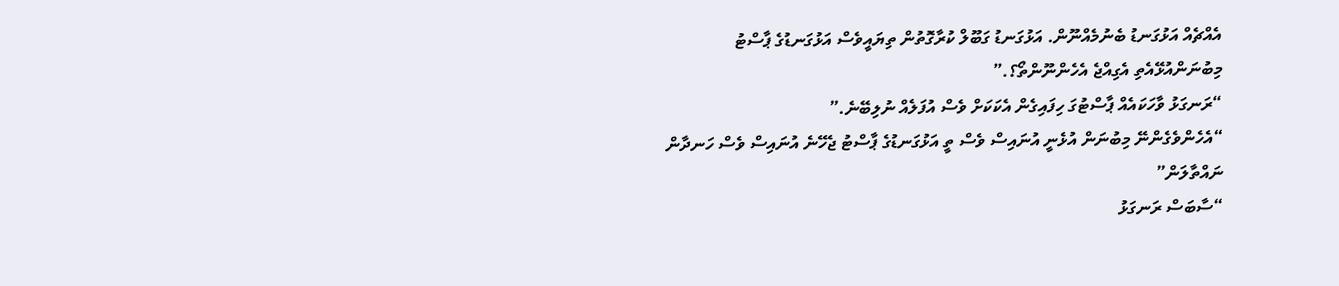އެއްޗެއް އަޅުގަނޑު ބެނުމެއްނޫން. އަޅުގަނޑު ގަބޫލް ކުރާގޮތުން ތިޔައީވެސް އަޅުގަނޑުގެ ޕާސްޓު މިބުނަންއުޅޭއެތި އެގިއްޖެ އެހެންނޫންތޯ؟.”
“ރަނގަޅު ވާހަކައެއް ޕާސްޓުގަ ހިފައިގެން އެކަކަށް ވެސް އުފަލެއް ނުލިބޭނެ.”
“އެހެންވެގެންނޭ މިބުނަން އުޅެނީ އުނައިސް ވެސް ތީ އަޅުގަނޑުގެ ޕާސްޓު ޖެހޭނެ އުނައިސް ވެސް ހަނދާން ނައްތާލަން”
“ސާބަސް ރަނގަޅު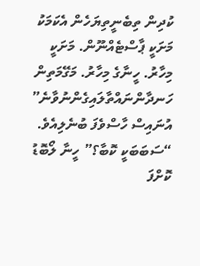ކުދިން ތިބެނީތިޔަހެން އެކަމަކު މަށަކީ ޕާސްޓެއްނޫން. މަށަކީ މިހާރު. ހީނާގެ މިހާރު. މަގޭމަތިން ހަނދާންނައްތާލައިގެންނުވާނެ” އުނައިސް ހާސްވެފަ ބުނެލިއެވެ.
“ސަބަބަކީ ކޮބާ؟” ހީނާ ލޯބޮޑު ކޮށްފަ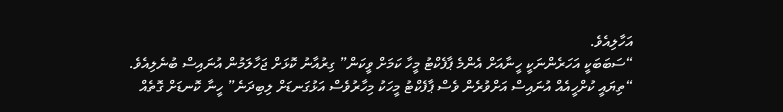އަހާލިއެވެ.
“ސަބަބަކީ އަހަރެންނަކީ ހީނާއަށް އެންމެ ޕާފެކްޓު މީހާ ކަމަށް ވީކަން” ގިރުއާނު ކޮޅަށް ޖަހާލަމުން އުނައިސް ބުނެލިއެވެ.
“ތިޔައީ ކުށްހީއެއް އުނައިސް އަށްވުރެން ވެސް ޕާފެކްޓު މީހަކު މިހާރުވެސް އަޅުގަނޑަށް ލިބިދަނެ” ހީނާ ކޮނޑަށް ގޮތެއް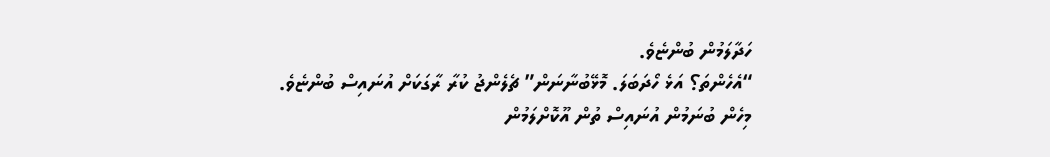ހަދާލަމުން ބުންޏެވެ.
“އެހެންތަ؟ އަޅެ ހޯދަބަލަ. މޮޅޭބުނާނަން” ޗެލެންޖު ކުރާ ރާގަކަށް އުނައިސް ބުންޏެވެ.
މިހެން ބުނަމުން އުނައިސް ތުން އޫކޮށްލަމުން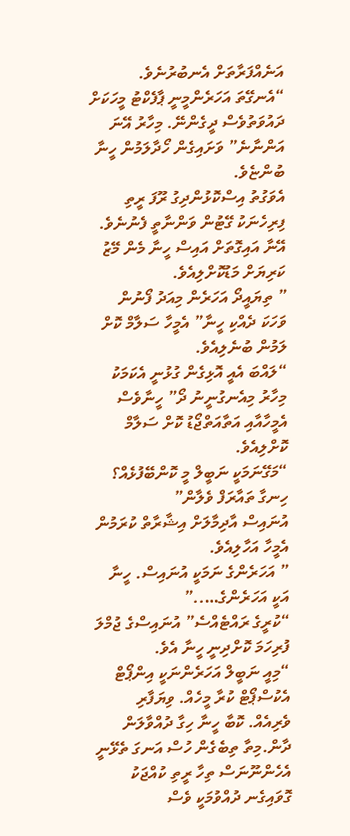އަނެއްފަރާތަށް އެނބުރުނެވެ.
“އެނގޭތަ އަހަރެންމީނީ ޕާފެކްޓު މީހަކަށް ދައުވަތުވެސް ދީގެންނޭ. މިހާރު އޭނަ އަންނާނެ” ވަށައިގެން ހޯދާލަމުން ހީނާ ބުންޏެވެ.
އެވަގުތު އިސްކޮޅުންދިގު ރޫފަ ރީތި ފިރިހެނަކު ގޭޓުން ވަންނާތީ ފެނުނެވެ. އޭނާ އައިގޮތަށް އައިސް ހީނާ މެން މޭޒު ކަރިޔަށް މަޑުކޮށްލިއެވެ.
” ތިޔައީދޯ އަހަރެން މިއަދު ފޯނުން ވަހަކަ ދެއްކި ހީނާ” އެމީހާ ސަލާމް ކޮށް ލަމުން ބުނެލިއެވެ.
“ލައްބަ އެއީ އޮޅިގެން ގުޅުނީ އެކަމަކު މިހާރު މިއެނގުނީނު ދޯ” ހީނާވެސް އެމީހާއާއި އަތާއަތްޖޯޑު ކޮށް ސަލާމް ކޮށްލިއެވެ.
“މަގޭނަމަކީ ނަބީލް މީ ކޮންބޭފުޅެއް؟ ހިނގާ ތައާރަފް ވެލާން”
އުނައިސް އާދިމާލަށް އިޝާރާތް ކުރަމުން އެމީހާ އަހާލިއެވެ.
” އަހަރެންގެ ނަމަކީ އުނައިސް. ހީނާ އަކީ އަހަރެންގެ…..”
“ކުރީގެ ރައްޓެއްސެ” އުނައިސްގެ ޖުމްލަ ފުރިހަމަ ކޮށްދިނީ ހީނާ އެވެ.
“މިއީ ނަބީލް އަހަރެންނަކީ އިންޕޯޓް އެކުސްޕޯޓް ކުރާ މީހެއް. ވިޔަފާރި ވެރިއެއް. ކޮބާ ހީނާ ހިގާ ދުއްވާލަން ދާން.މިތާ ތިބެގެން ހުސް އަނގަ ތެޅޭނީ އެހެންނޫނަސް ތިހާ ރީތި ކުއްޖަކު ގޮވައިގެނ ދުއްވުމަކީ ވެސް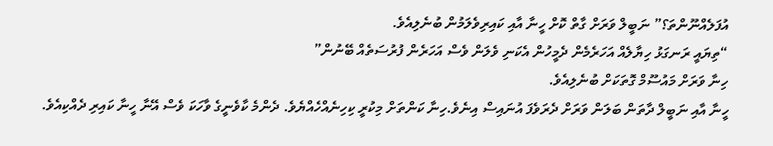އުފަލެއްނޫންތަ؟” ނަބީލް ވަރަށް ގާތް ކޮށް ހީނާ އާއި ކައިރިވެލަމުން ބުނެލިއެވެ.
“ތިޔައީ ރަނގަޅު ހިޔާލެއް އަހަރެމެން ދެމީހުން އެކަނި ވެލަން ވެސް އަހަރެން ފުރުސަތެއް ބޭނުން”
ހިނާ ވަރަށް މައުސޫމް ގޮތަކަށް ބުނެލިއެވެ.
ހީނާ އާއި ނަބީލް ދާތަން ބަލަން ވަރަށް ދެރަވެފަ އުނައިސް އިނެވެ.ހިނާ ކަންތަށް މިކުރީ ކިހިނެއްހެއްޔެވެ. ދެންމެ ކާވެނީގެ ވާހަކަ ވެސް އޭނާ ހީނާ ކައިރި ދެއްކިއެވެ.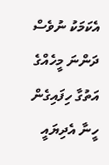އެކަމަކު ނުވެސް ދަންނަ މީހެއްގެ އަތުގާ ހިފައިގެން ހީނާ އެދިޔައީ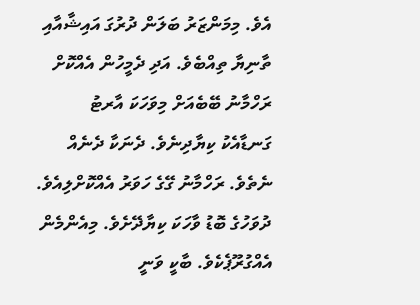އެވެ. މިމަންޒަރު ބަލަން ދުރުގަ އައިޝާއާއި ތާނިޔާ ތިއްބެވެ. އަދި ދެމީހުން އެއްކޮށް ރަހްމާނު ބޭބެއަށް މިވަހަކަ އާރޓު ގަނޑާއެކު ކިޔާދިނެވެ. ދެނަކާ ދެނެއް ނެތެވެ. ރަހްމާނު ގޭގެ ހަވަރު އެއްކޮށްލިއެވެ. ދުވަހުގެ ބޮޑު ވާހަކަ ކިޔާދޭށެވެ. މިއެންމެން އެއްގުރޫޕެކެވެ. ބާކީ ވަނީ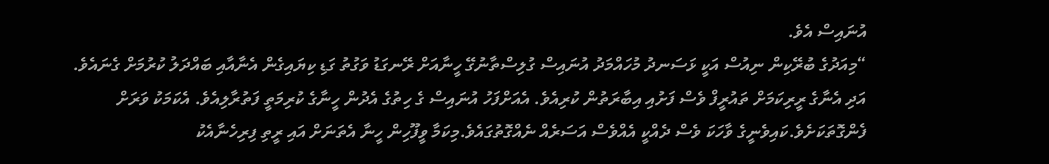އުނައިސް އެވެ.
“މިއަދުގެ ބުރޭކިން ނިއުސް އަކީ ޅަސަނދު މުހައްމަދު އުނައިސް ގުލިސްތާނުގޭ ހީނާއަށް ރޭނގަޑު ވަގުތު ގަޑި ކިޔައިގެން އެނާއާއި ބައްދަލު ކުރުމަށް ގެނައެވެ. އަދި އެނާގެ ރީރިކަމަށް ތައުރީފް ވެސް ފަށުއި އިބާރަތުން ކުރިއެވެ. އެއަށްފަހު އުނައިސް ގެ ހިތުގެ އެދުން ހީނާގެ ކުރިމަތީ ފަތުރާލިއެވެ. އެކަމަކު ވަރަށް ފެންގޮތަކަށެވެ.ކައިވެނީގެ ވާހަކަ ވެސް ދެއްކީ އެއްވެސް އަސަރެއް ނެއްގޮތުގައެވެ.މިކަމާ ވީފޫހިން ހީނާ އެތަނަށް އައި ރީތި ފިރިހެނާއެކު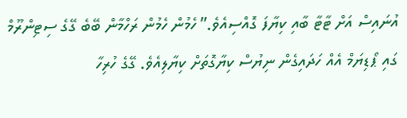އުނައިސް އަށް ޓާޓާ ބާއި ކިޔާފަ ގޮއްސިއެވެ.” ހެމުން ހެމުން ރަހްމާން ބޭބެ ގޭގެ ސިޓިންރޫމް ގައި ޕޯޑިޔަމް އެއް ހަދައިގެން ނިޔުސް ކިޔާގޮތަށް ކިޔާލިއެވެ. ގޭގެ ހުރިހާ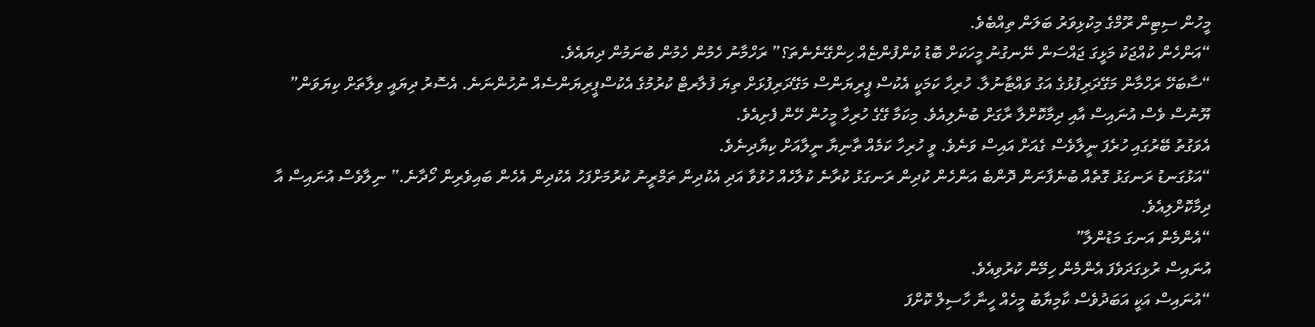މީހުން ސިޓިން ރޫމްގެ މިކުޅިވަރު ބަލަން ތިއްބެވެ.
“އަންހެން ކުއްޖަކު މަޅީގަ ޖައްސަން ނޭނގުނު މީހަކަށް ބޮޑު ކުންފުންޏެއް ހިންގޭނެނެތަ؟” ރަހްމާނު ހެމުން ހެމުން ބުނަމުން ދިޔައެވެ.
“ސާބަހޭ ރަހްމާން މަގޭދަރިފުޅުގެ އަގު ވައްޓާނުލާ. ހުރިހާ ކަމަކީ އެކުސް ޕީރިޔަންސް މަގޭދަރިފުޅަށް ތިޔަ ފުލާރޓް ކުރުމުގެ އެކުސްޕީރިޔަންސެއް ނުހުންނަނެ. އެސޮރު ދިޔައީ ވިލާތަށް ކިޔަވަން”
ޔޫނުސް ވެސް އުނައިސް އާއި ދިމާކޮށްލާ ރާގަށް ބުނެލިއެވެ. މިކަމާ ގޭގެ ހުރިހާ މީހުން ހޭން ފެށިއެވެ.
އެވަގުތު ބޭރުގައި ހުރެފަ ނީލާވެސް ގެއަށް އައިސް ވަނެވެ. ވީ ހުރިހާ ކަމެއް ތާނިޔާ ނީލާއަށް ކިޔާދިނެވެ.
“އަޅުގަނޑު ރަނގަޅު ގޮތެއް ބުނެފާނަން ދޮންބެ އަންހެން ކުދިން ރަނގަޅު ކުރާނެ ކުލާހެއް ހުޅުވާ އަދި އެކުދިން ތަމްރީނު ކުރުމަށްފަހު އެކުދިން އެހެން ބައިވެރިން ހޯދާނެ.” ނިލާވެސް އުނައިސް އާ ދިމާކޮށްލިއެވެ.
“އެންމެން އަނގަ މަޑުންލާ”
އުނައިސް ރުޅިގަދަވެފަ އެންމެން ހިމޭން ކުރުވިއެވެ.
“އުނައިސް އަކީ އަބަދުވެސް ކާމިޔާބު މީހެއް ހީނާ ހާސިލް ކޮށްފަ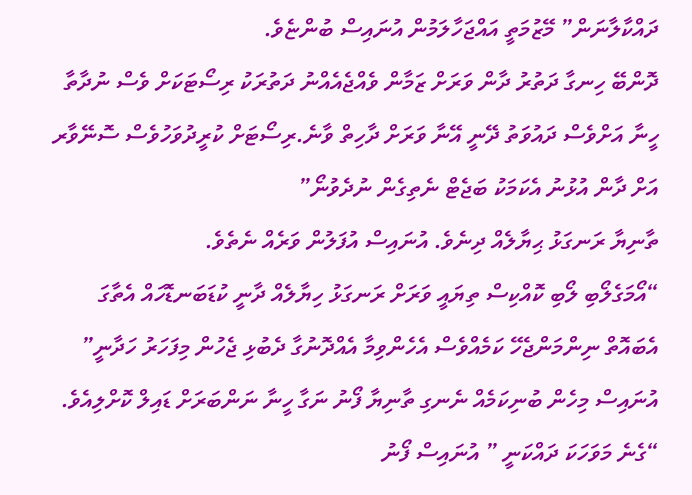ދައްކާލާނަން” މޭޒުމަތީ އައްޖަހާލަމުން އުނައިސް ބުންޏެވެ.
ދޮންބޭ ހިނގާ ދަތުރު ދާން ވަރަށް ޒަމާން ވެއްޖެއެއްނު ދަތުރަކު ރިސޯޓަކަށް ވެސް ނުދާތާ ހީނާ އަށްވެސް ދައުވަތު ދޭނީ އޭނާ ވަރަށް ދާހިތް ވާނެ.ރިސޯޓަށް ކުރީދުވަހުވެސް ސޮނޭވާރ އަށް ދާން އުޅުނު އެކަމަކު ބަޖެޓް ނެތިގެން ނުދެވުނޯ”
ތާނިޔާ ރަނގަޅު ޙިޔާލެއް ދިނެވެ. އުނައިސް އުފަލުން ވަރެއް ނެތެވެ.
“އޯމަގެލޯބި ލޯބި ކޮއްކިސް ތިޔައީ ވަރަށް ރަނގަޅު ހިޔާލެއް ދާނީ ކުޑަބަނޑޮހައް އެތާގަ އެބައޮތް ނިންމަންޖެހޭ ކަމެއްވެސް އެހެންވިމާ އެއްދޮނުގާ ދެބުޅި ޖެހުން މިފަހަރު ހަދާނީ”
އުނައިސް މިހެން ބުނިކަމެއް ނެނގި ތާނިޔާ ފޯނު ނަގާ ހީނާ ނަންބަރަށް ޑައިލް ކޮށްލިއެވެ.
“ގެނެ މަވަހަކަ ދައްކަނީ ” އުނައިސް ފޯނު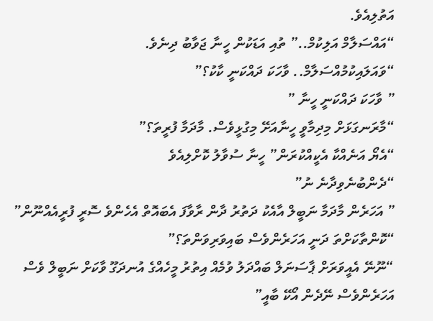އަތުލިއެވެ.
“އައްސަލާމް އަލިކުމް..” ތުއި އަޑަކުން ހީނާ ޖަވާބު ދިނެވެ.
“ވައަލައިކުމުއްސަލާމް.. ވާހަކަ ދައްކަނީ ކާކު؟”
” ވާހަކަ ދައްކަނީ ހީނާ ”
“މާރަނގަޅަށް މިދިމާވީ ހީނާއަށޭ މިގުޅީވެސް. މާދަމާ ފުރީތަ؟”
“އެޔޯ އަނެއްކާ އެކީއްކުރަން” ހީނާ ސުވާލު ކޮށްލިއެވެ
“ދެންބުނެވިދާނެ ނު”
” އަހަރެން މާދަމާ ނަބީލް އާއެކު ދަތުރު ދާން ރާވާފަ އެބައޮތް އެހެންވެ ސޮރީ ފުރީއެއްނޫން”
“ކޮންތާކަށްތަ ދަނީ އަހަރެންވެސް ބައިވަރިވަންތަ؟”
“ނޫނޭ އެއީވަރަށް ޕާސަނަލް ބައްދަލު ވުމެއް އިތުރު މީހެއްގެ އުނދަގޫ ވާކަށް ނަބީލް ވެސް އަހަރެންވެސް ނޭދެން އޯކޭ ބާއީ”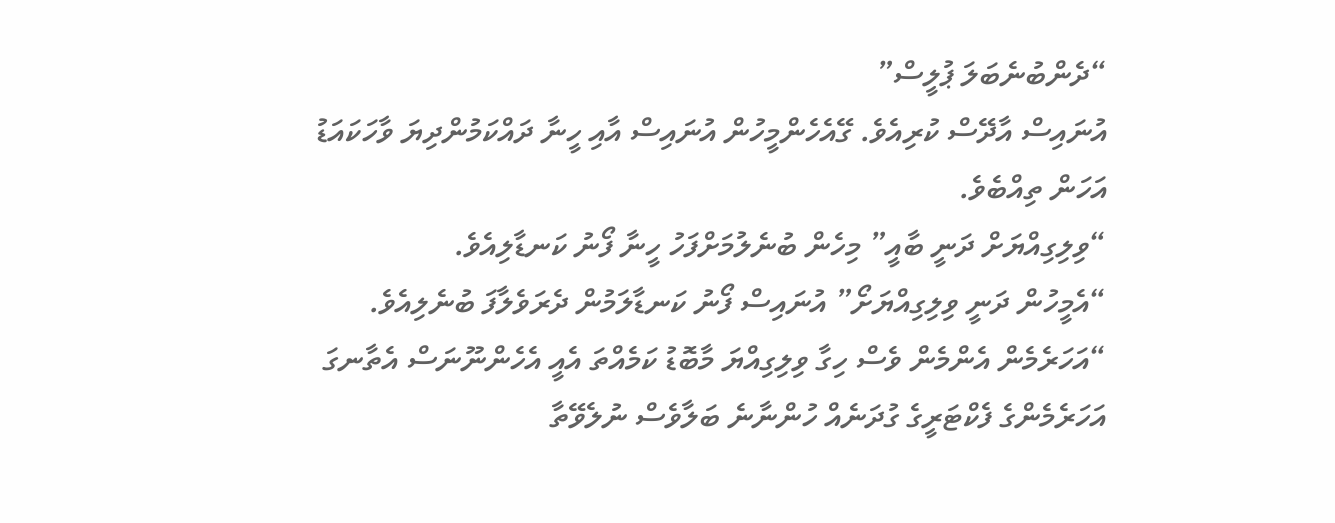“ދެންބުނެބަލަ ޕުލީސް”
އުނައިސް އާދޭސް ކުރިއެވެ. ގޭއެހެންމީހުން އުނައިސް އާއި ހީނާ ދައްކަމުންދިޔަ ވާހަކައަޑު އަހަން ތިއްބެވެ.
“ވިލިގިއްޔަށް ދަނީ ބާއީ” މިހެން ބުނެލުމަށްފަހު ހީނާ ފޯނު ކަނޑާލިއެވެ.
“އެމީހުން ދަނީ ވިލިގިއްޔަށޯ” އުނައިސް ފޯނު ކަނޑާލަމުން ދެރަވެލާފަ ބުނެލިއެވެ.
“އަހަރެމެން އެންމެން ވެސް ހިގާ ވިލިގިއްޔަ މާބޮޑު ކަމެއްތަ އެއީ އެހެންނޫނަސް އެތާނގަ އަހަރެމެންގެ ފެކްޓަރީގެ ގުދަނެއް ހުންނާނެ ބަލާވެސް ނުލެވޭތާ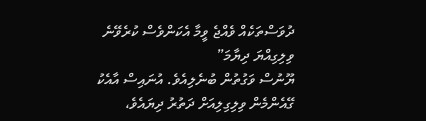ދުވަސްތަކެއް ވެއްޖެ ވީމާ އެކަންވެސް ކުރެވޭނެ ވިލިގިއްޔަ ދިޔާމަ”
ޔޫނުސް ވަގުތުން ބުނެލިއެވެ. އުނައިސް އާއެކު ގޭއެންމެން ވިލިގިލިއަށް ދަތުރު ދިޔައެވެ،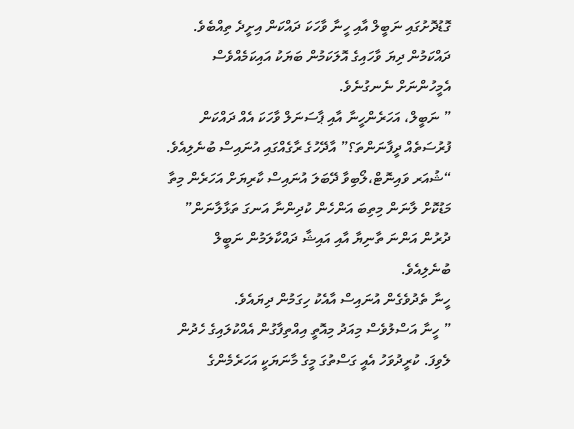ގޮޑުދޮށުގައި ނަބީލް އާއި ހީނާ ވާހަކަ ދައްކަން އިށީދެ ތިއްބެވެ. ދައްކަމުން ދިޔަ ވާހައިގެ އޮލަކަމުން ބަޔަކު އައިކަމެއްވެސް އެމީހުންނަށް ނެނގުނެވެ.
” ނަބީލް، އަހަރެންހީނާ އާއި ޕާސަނަލް ވާހަކަ އެއް ދައްކަން ފުރުސަތެއް ދީފާނަންތަ؟” އާދޭހުގެ ރާގެއްގައި އުނައިސް ބުނެލިއެވެ.
“ޝުއަރ ވައިނޮޓް،ލޯބިވާ ދޭބަލަ އުނައިސް ކާރިޔަށް އަހަރެން މިތާ މަޑުކޮށް ލާނަން މިތިބަ އަންހެން ކުދިންނާ އަނގަ ތަޅާލާނަން” ދުރުން އަންނަ ތާނިޔާ އާއި އައިޝާ ދައްކާލަމުން ނަބީލް ބުނެލިއެވެ.
ހީނާ ތެދުވެގެން އުނައިސް އާއެކު ހިގަމުން ދިޔައެވެ.
” ހީނާ އަސްލުވެސް މިއަދު މިއޮތީ އިއްތިފާގުން އެއްކުލައިގެ ހެދުން ލެވިފަ. ކުރީދުވަހު އެއީ ގަސްތުގަ މީގެ މާނަޔަކީ އަހަރެމެންގެ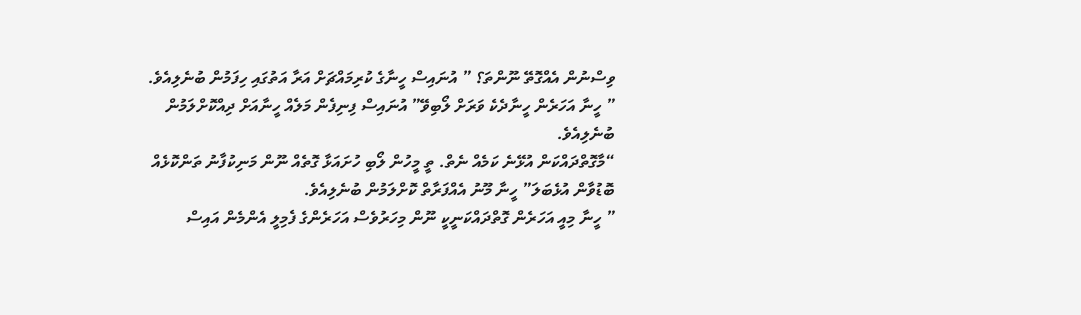ވިސްނުން އެއްގޮތޭ ނޫންތަ؟ ” އުނައިސް ހީނާގެ ކުރިމައްޗަށް އަރާ އަތުގައި ހިފަމުން ބުނެލިއެވެ.
” ހީނާ އަހަރެން ހީނާދެކެ ވަރަށް ލޯބިވޭ” އުނައިސް ފިނިފެން މަލެއް ހީނާއަށް ދިއްކޮށްލަމުން ބުނެލިއެވެ.
“މާގޮތްދައްކަން އުޅޭނެ ކަމެއް ނެތް. ތީ މީހުން ލޯބި ހުށައަޅާ ގޮތެއް ނޫން މަނިކުފާނު ތަންކޮޅެއް ބޮޑުވާން އުޅެބަލަ” ހީނާ މޫނު އެއްފަރާތް ކޮށްލަމުން ބުނެލިއެވެ.
” ހީނާ މިއީ އަހަރެން ގޮތްދައްކަނީކީ ނޫން މިހަރުވެސް އަހަރެންގެ ފެމިލީ އެންމެން އައިސް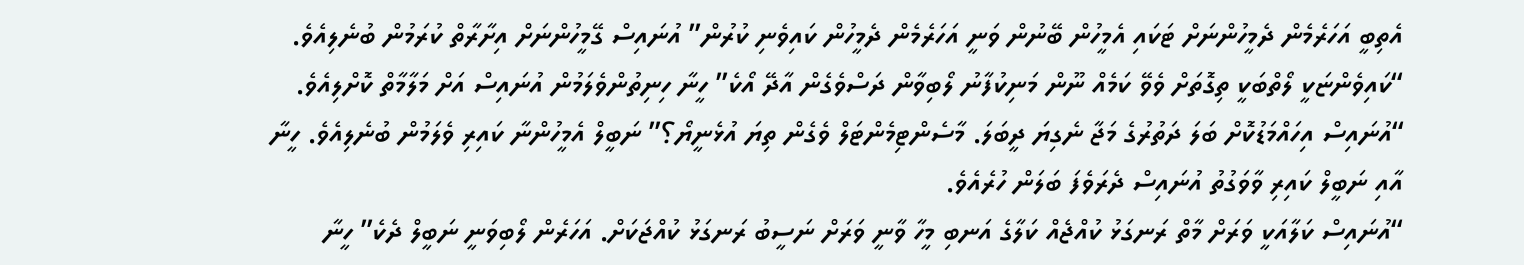އެތިބީ އަހަރެމެން ދެމީހުންނަށް ޓަކައި އެމީހުން ބޭނުން ވަނީ އަހަރެމެން ދެމީހުން ކައިވެނި ކުރުން” އުނައިސް ގޭމީހުންނަށް އިށާރާތް ކުރަމުން ބުނެލިއެވެ.
“ކައިވެންޏަކީ ލޯތްބަކީ ތިގޮތަށް ވެވޭ ކަމެއް ނޫން މަނިކުފާނު ލޯބިވާން ދަސްވެގެން އާދޭ އޯކެ” ހީނާ ހިނިތުންވެލަމުން އުނައިސް އަށް މަލާމާތް ކޮށްލިއެވެ.
“އުނައިސް އިހައްމަޑުކޮށް ބަލަ ދަތުރުގެ މަޖާ ނެގިޔަ ދީބަލަ. މާސެންޓިމެންޓަލް ވެގެން ތިޔަ އުޅެނީޔޯ؟” ނަބީލް އެމީހުންނާ ކައިރި ވެލަމުން ބުނެލިއެވެ. ހީނާ އާއި ނަބީލް ކައިރި ވާވަގުތު އުނައިސް ދެރަވެފަ ބަލަން ހުރެއެވެ.
“އުނައިސް ކަލާއަކީ ވަރަށް މާތް ރަނގަޅު ކުއްޖެއް ކަލާގެ އަނބި މީހާ ވާނީ ވަރަށް ނަސީބު ރަނގަޅު ކުއްޖަކަށް. އަހަރެން ލޯބިވަނީ ނަބީލް ދެކެ” ހީނާ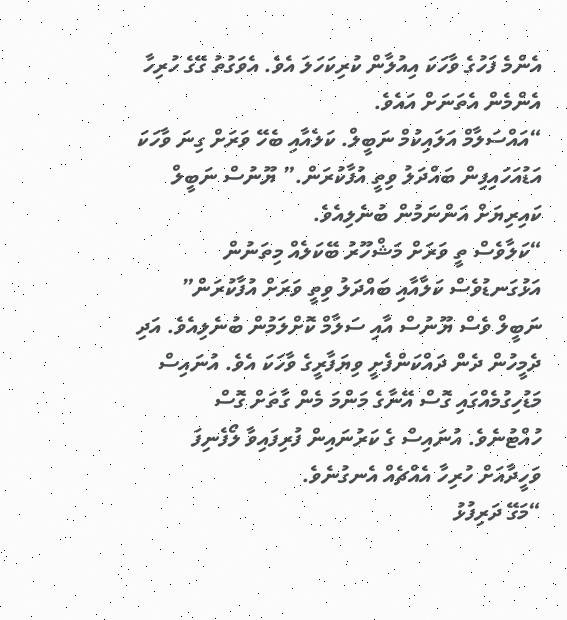އެންމެ ފަހުގެ ވާހަކަ އިއުލާން ކުރިކަހަލަ އެވެ. އެވަގުތު ގޭގެ ހުރިހާ އެންމެން އެތަނަށް އައެވެ.
“އައްސަލާމް އަލައިކުމް ނަބީލް. ކަލެއާއި ބެހޭ ވަރަށް ގިނަ ވާހަކަ އަޑުއަހައިފިން ބައްދަލު ވިތީ އުފާކުރަން.” ޔޫނުސް ނަބީލް ކައިރިޔަށް އަންނަމުން ބުނެލިއެވެ.
“ކަލާވެސް ތީ ވަރަށް މަޝްހޫރު ބޭކަލެއް މިތަނުން އަޅުގަނޑުވެސް ކަލާއާއި ބައްދަލު ވިތީ ވަރަށް އުފާކުރަން”
ނަބީލް ވެސް ޔޫނުސް އާއި ސަލާމް ކޮށްލަމުން ބުނެލިއެވެ. އަދި ދެމީހުން ދެން ދައްކަންފެށީ ވިޔަފާރީގެ ވާހަކަ އެވެ. އުނައިސް މަޑުހިގުމެއްގައި ގޮސް އޭނާގެ މަންމަ މެން ގާތަށް ގޮސް ހުއްޓުނެވެ. އުނައިސް ގެ ކަރުނައިން ފުރިފައިވާ ލޯފެނިފަ ވަހީދާއަށް ހުރިހާ އެއްޗެއް އެނގުނެވެ.
“މަގޭ ދަރިފުޅު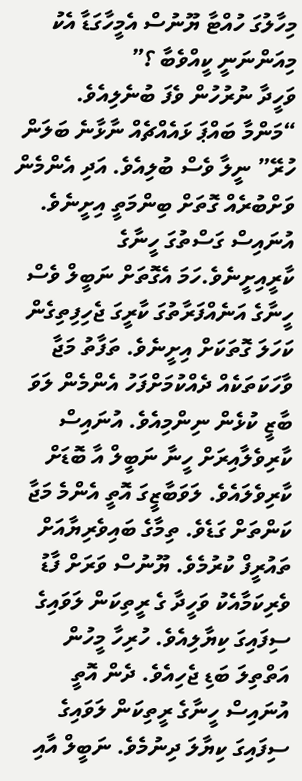މިހާލުގަ ހުއްޓާ ޔޫނުސް އެމީހާގަޑާ އެކު މިއަންނަނީ ކީއްވެބާ ؟”
ވަހީދާ ނުރުހުން ވެފަ ބުނެލިއެވެ.
“މަންމާ ބައްޕަ ޅައެއްޗެއް ނާޅާނެ ބަލަން ހުރޭ” ނީލާ ވެސް ބުލިއެވެ. އަދި އެންމެން ވަށްބުރެއް ގޮތަށް ބިންމަތީ އިށީނެވެ. އުނައިސް ގަސްތުގަ ހީނާގެ ކާރީއިށީނެވެ.ހަމަ އެގޮތަށް ނަބީލް ވެސް ހީނާގެ އަނެއްފަރާތުގަ ކާރީގަ ޖެހިފިތިގެން ކަހަލަ ގޮތަކަށް އިށީނެވެ. ތަފާތު މަޖާ ވާހަކަތަކެއް ދެއްކުމަށްފަހު އެންމެން ލަވަ ބާޒީ ކުޅެން ނިންމިއެވެ. އުނައިސް ކާރިވެލާއިރަށް ހީނާ ނަބީލް އާ ބޮޑަށް ކާރިވެލައެވެ. ލަވަބާޒީގަ އޮތީ އެންމެ މަޖާ ކަންތަށް ގަޑެވެ. ތިމާގެ ބައިވެރިޔާއަށް ތައުރީފް ކުރުމެވެ. ޔޫނުސް ވަރަށް ފާޑު ވެރިކަމާއެކު ވަހީދާ ގެ ރީތިކަން ލަވައިގެ ސިފައިގަ ކިޔާލިއެވެ. ހުރިހާ މީހުން އަތްތިލަ ބަޑި ޖެހިއެވެ. ދެން އޮތީ އުނައިސް ހީނާގެ ރީތިކަން ލަވައިގެ ސިފައިގަ ކިޔާލަ ދިނުމެވެ. ނަބީލް އާއި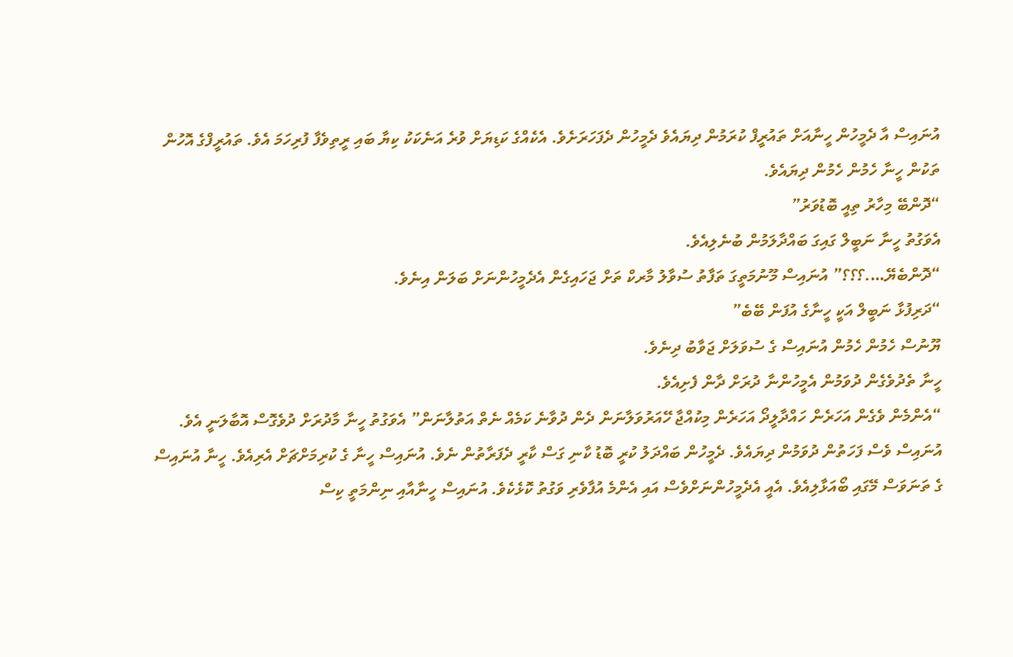އުނައިސް އާ ދެމީހުން ހީނާއަށް ތައުރީފް ކުރަމުން ދިޔައެވެ ދެމީހުން ދެފަހަރަށެވެ. އެކެއްގެ ކަޑިޔަށް ވުރެ އަނެކަކު ކިޔާ ބައި ރީތިވެފާ ފުރިހަމަ އެވެ. ތައުރީފްގެ އޮހުން ތަކުން ހީނާ ހެމުން ހެމުން ދިޔައެވެ.
“ދޮންބޭ މިހާރު ތިއީ ބޮޑުވަރު”
އެވަގުތު ހީނާ ނަބީލް ގައިގަ ބައްދާލަމުން ބުނެލިއެވެ.
“ދޮންބެޔޭ….؟؟؟” އުނައިސް މޫނުމަތީގަ ތަފާތު ސުވާލު މާރކް ތަށް ޖަހައިގެން އެދެމީހުންނަށް ބަލަން އިނެވެ.
“ދަރިފުޅާ ނަބީލް އަކީ ހީނާގެ އުފަން ބޭބެ”
ޔޫނުސް ހެމުން ހެމުން އުނައިސް ގެ ސުވަލަށް ޖަވާބު ދިނެވެ.
ހީނާ ތެދުވެގެން ދުވަމުން އެމީހުންނާ ދުރަށް ދާން ފެށިއެވެ.
“އެންމެން ވެގެން އަހަރެން ހައްދާލީދޯ އަހަރެން މިކުއްޖާ ހޭއަރުވަލާނަން ދެން ދުވާނެ ކަމެއް ނެތް އަތުލާނަން” އެވަގުތު ހީނާ މާދުރަށް ދުވެގޮސް އޮބާލަނީ އެވެ. އުނައިސް ވެސް ފަހަތުން ދުވަމުން ދިޔައެވެ. ދެމީހުން ބައްދަލު ކުރީ ބޮޑު ކާނި ގަސް ކާރީ ދެފަރާތުން ނެވެ. އުނައިސް ހީނާ ގެ ކުރިމަށްޗަށް އެރިއެވެ. ހީނާ އުނައިސް ގެ ތަނަވަސް މޭގައި ބޯއަޅާލިއެވެ. އެއީ އެދެމީހުންނަށްވެސް އައި އެންމެ އުފާވެރި ވަގުތު ކޮޅެކެވެ. އުނައިސް ހީނާއާއި ނިންމަތީ ކިސް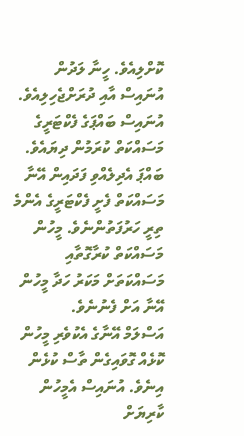ކޮށްލިއެވެ. ހީނާ ލަދުން އުނައިސް އާއި ދުރަށްޖެހިލިއެވެ.
އުނައިސް ބައްޕަގެ ފެކްޓަރީގެ މަސައްކަތް ކުރަމުން ދިޔައެވެ. ބައްޕަ އެދިލެއްވި ފަދައިން އޭނާ މަސައްކަތް ފެށީ ފެކްޓަރީގެ އެންމެ ތިރީ ހަރުފަތުންނެވެ. މީހުން މަސައްކަތް ކުރާގޮތާއި މަސައްކަތަށް މަކަރު ހަދާ މީހުން އޭނާ އަށް ފެނުނެވެ.
އަސްލަމް އޭނާގެ އެކުވެރި މީހުން ކޮޅެއް ގޮވައިގެން ތާސް ކުޅެން އިނެވެ. އުނައިސް އެމީހުން ކާރިޔަށް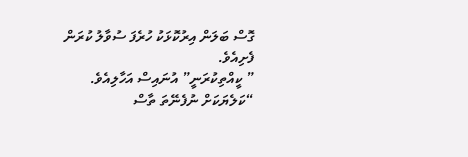ގޮސް ބަލަން އިރުކޮޅަކު ހުރެފަ ސުވާލު ކުރަން ފެށިއެވެ.
” ކީއްތިކުރަނީ” އުނައިސް އަހާލިއެވެ.
“ކަލެޔަކަށް ނުފެނޭތަ ތާސް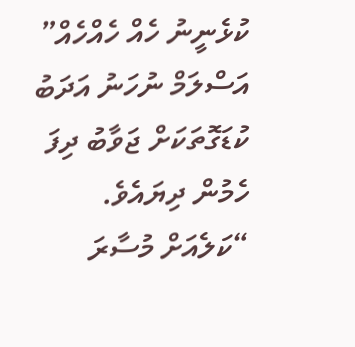ކުޅެނީނު ހެއް ހެއްހެއް”
އަސްލަމް ނުހަނު އަދަބު ކުޑަގޮތަކަށް ޖަވާބު ދިފަ ހެމުން ދިޔައެވެ.
“ކަލެއަށް މުސާރަ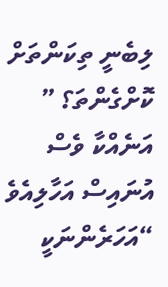ލިބެނީ ތިކަންތަށް ކޮށްގެންތަ؟ ” އަނެއްކާ ވެސް އުނައިސް އަހާލިއެވެ
“އަހަރެންނަކީ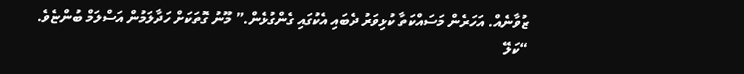ޒުވާނެއް. އަހަރެން މަސައްކަތާ ކުޅިވަރު ދެބައި އެކުގައި ގެންގުޅެން.” މޫނު ގޮތަކަށް ހަދާލަމުން އަސްލަމް ބުންޏެވެ.
“ކަލޭ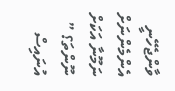ވާންޖެހޭނީ އެންމެންނަށް ނަމޫނާ އަކަށް ނޫންތަ؟ ” އުނައިސް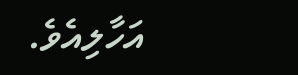އަހާލިއެވެ.